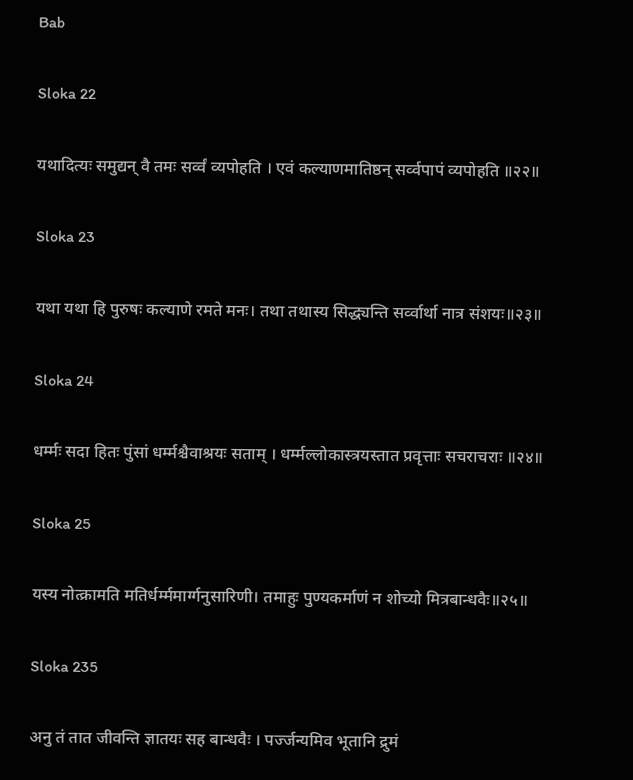Bab

Sloka 22

यथादित्यः समुद्यन् वै तमः सर्व्वं व्यपोहति । एवं कल्याणमातिष्ठन् सर्व्वपापं व्यपोहति ॥२२॥

Sloka 23

यथा यथा हि पुरुषः कल्याणे रमते मनः। तथा तथास्य सिद्ध्यन्ति सर्व्वार्था नात्र संशयः॥२३॥

Sloka 24

धर्म्मः सदा हितः पुंसां धर्म्मश्चैवाश्रयः सताम् । धर्म्मल्लोकास्त्रयस्तात प्रवृत्ताः सचराचराः ॥२४॥

Sloka 25

यस्य नोत्क्रामति मतिर्धर्म्ममार्ग्गनुसारिणी। तमाहुः पुण्यकर्माणं न शोच्यो मित्रबान्धवैः॥२५॥

Sloka 235

अनु तं तात जीवन्ति ज्ञातयः सह बान्धवैः । पर्ज्जन्यमिव भूतानि द्रुमं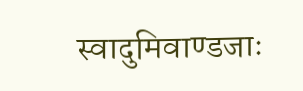स्वादुमिवाण्डजाः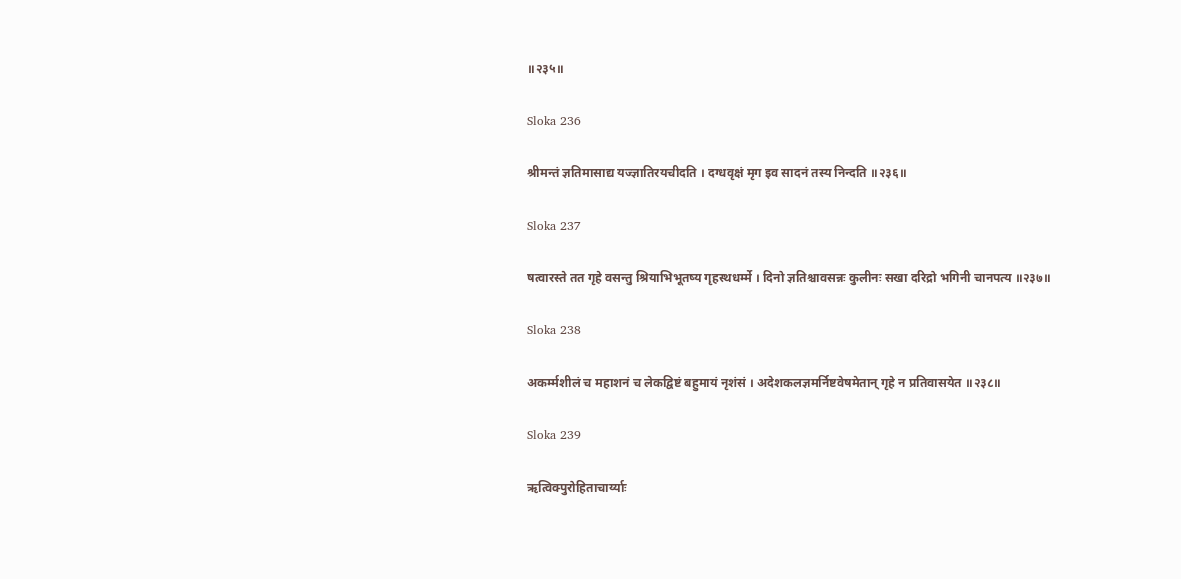॥२३५॥

Sloka 236

श्रीमन्तं ज्ञतिमासाद्य यज्ज्ञातिरयचीदति । दग्धवृक्षं मृग इव सादनं तस्य निन्दति ॥२३६॥

Sloka 237

षत्वारस्ते तत गृहे वसन्तु श्रियाभिभूतष्य गृहस्थधर्म्मे । दिनो ज्ञतिश्चावसन्नः कुलीनः सखा दरिद्रो भगिनी चानपत्य ॥२३७॥

Sloka 238

अकर्म्मशीलं च महाशनं च लेकद्विष्टं बहुमायं नृशंसं । अदेशकलज्ञमर्निष्टवेषमेतान् गृहे न प्रतिवासयेत ॥२३८॥

Sloka 239

ऋत्विक्पुरोहिताचार्य्याः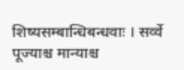शिष्यसम्बान्धिबन्धवाः । सर्व्वे पूज्याश्च मान्याश्च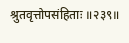श्रुतवृत्तोपसंहिताः ॥२३९॥